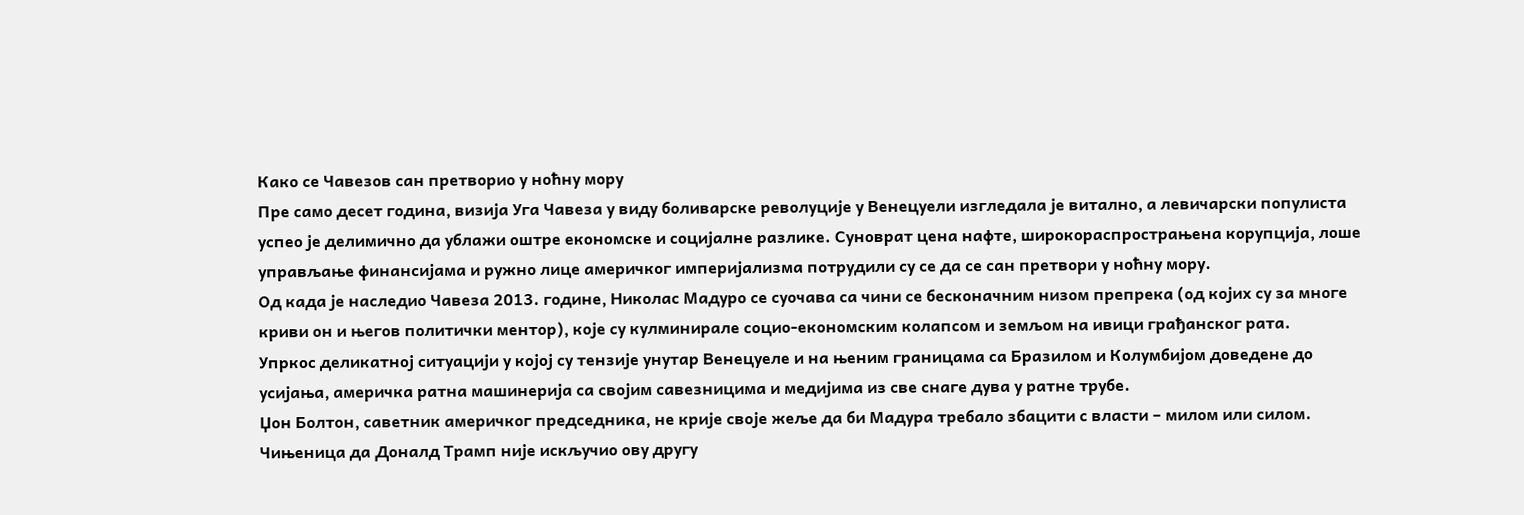Како се Чавезов сан претворио у ноћну мору
Пре само десет година, визија Уга Чавеза у виду боливарске револуције у Венецуели изгледала је витално, а левичарски популиста успео је делимично да ублажи оштре економске и социјалне разлике. Суноврат цена нафте, широкораспрострањена корупција, лоше управљање финансијама и ружно лице америчког империјализма потрудили су се да се сан претвори у ноћну мору.
Од када је наследио Чавеза 2013. године, Николас Мадуро се суочава са чини се бесконачним низом препрека (од којих су за многе криви он и његов политички ментор), које су кулминирале социо-економским колапсом и земљом на ивици грађанског рата.
Упркос деликатној ситуацији у којој су тензије унутар Венецуеле и на њеним границама са Бразилом и Колумбијом доведене до усијања, америчка ратна машинерија са својим савезницима и медијима из све снаге дува у ратне трубе.
Џон Болтон, саветник америчког председника, не крије своје жеље да би Мадура требало збацити с власти – милом или силом. Чињеница да Доналд Трамп није искључио ову другу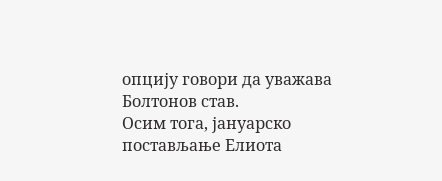опцију говори да уважава Болтонов став.
Осим тога, јануарско постављање Елиота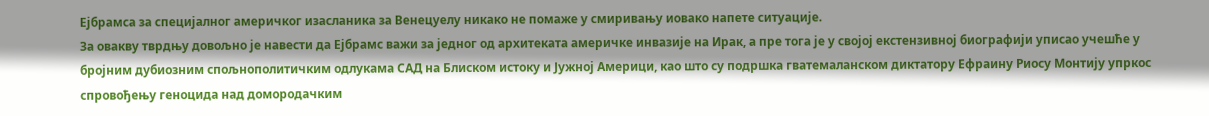Ејбрамса за специјалног америчког изасланика за Венецуелу никако не помаже у смиривању иовако напете ситуације.
За овакву тврдњу довољно је навести да Ејбрамс важи за једног од архитеката америчке инвазије на Ирак, а пре тога је у својој екстензивној биографији уписао учешће у бројним дубиозним спољнополитичким одлукама САД на Блиском истоку и Јужној Америци, као што су подршка гватемаланском диктатору Ефраину Риосу Монтију упркос спровођењу геноцида над домородачким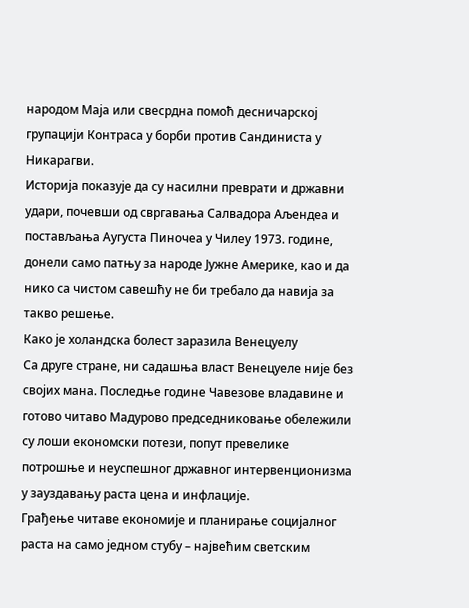народом Маја или свесрдна помоћ десничарској групацији Контраса у борби против Сандиниста у Никарагви.
Историја показује да су насилни преврати и државни удари, почевши од свргавања Салвадора Аљендеа и постављања Аугуста Пиночеа у Чилеу 1973. године, донели само патњу за народе Јужне Америке, као и да нико са чистом савешћу не би требало да навија за такво решење.
Како је холандска болест заразила Венецуелу
Са друге стране, ни садашња власт Венецуеле није без својих мана. Последње године Чавезове владавине и готово читаво Мадурово председниковање обележили су лоши економски потези, попут превелике потрошње и неуспешног државног интервенционизма у зауздавању раста цена и инфлације.
Грађење читаве економије и планирање социјалног раста на само једном стубу – највећим светским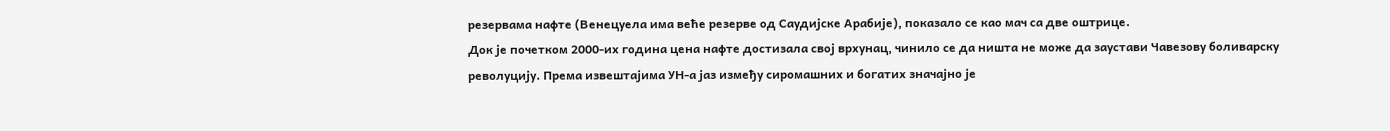резервама нафте (Венецуела има веће резерве од Саудијске Арабије), показало се као мач са две оштрице.
Док је почетком 2000-их година цена нафте достизала свој врхунац, чинило се да ништа не може да заустави Чавезову боливарску револуцију. Према извештајима УН-а јаз између сиромашних и богатих значајно је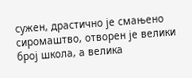сужен, драстично је смањено сиромаштво, отворен је велики број школа, а велика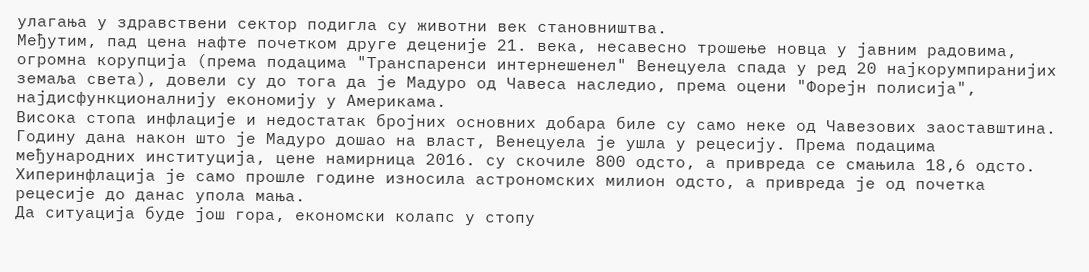улагања у здравствени сектор подигла су животни век становништва.
Међутим, пад цена нафте почетком друге деценије 21. века, несавесно трошење новца у јавним радовима, огромна корупција (према подацима "Транспаренси интернешенел" Венецуела спада у ред 20 најкорумпиранијих земаља света), довели су до тога да је Мадуро од Чавеса наследио, према оцени "Форејн полисија", најдисфункционалнију економију у Америкама.
Висока стопа инфлације и недостатак бројних основних добара биле су само неке од Чавезових заоставштина.
Годину дана након што је Мадуро дошао на власт, Венецуела је ушла у рецесију. Према подацима међународних институција, цене намирница 2016. су скочиле 800 одсто, а привреда се смањила 18,6 одсто. Хиперинфлација је само прошле године износила астрономских милион одсто, а привреда је од почетка рецесије до данас упола мања.
Да ситуација буде још гора, економски колапс у стопу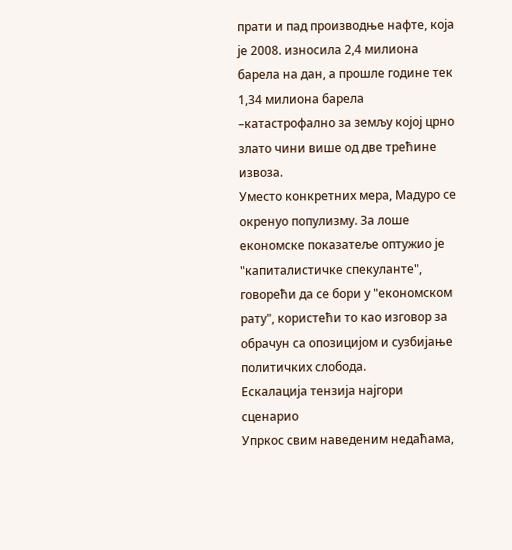прати и пад производње нафте, која је 2008. износила 2,4 милиона барела на дан, а прошле године тек 1,34 милиона барела –катастрофално за земљу којој црно злато чини више од две трећине извоза.
Уместо конкретних мера, Мадуро се окренуо популизму. За лоше економске показатеље оптужио је "капиталистичке спекуланте", говорећи да се бори у "економском рату", користећи то као изговор за обрачун са опозицијом и сузбијање политичких слобода.
Ескалација тензија најгори сценарио
Упркос свим наведеним недаћама,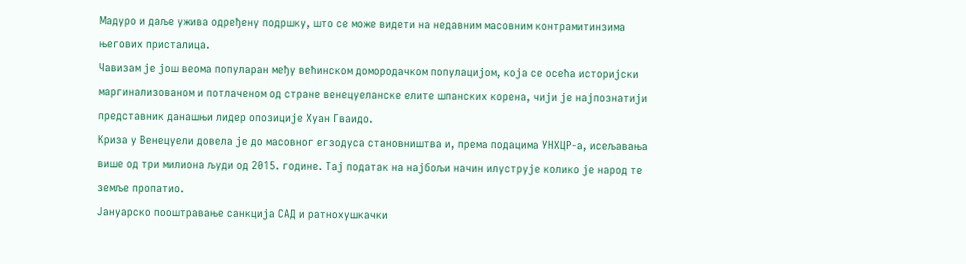Мадуро и даље ужива одређену подршку, што се може видети на недавним масовним контрамитинзима његових присталица.
Чавизам је још веома популаран међу већинском домородачком популацијом, која се осећа историјски маргинализованом и потлаченом од стране венецуеланске елите шпанских корена, чији је најпознатији представник данашњи лидер опозиције Хуан Гваидо.
Криза у Венецуели довела је до масовног егзодуса становништва и, према подацима УНХЦР-а, исељавања више од три милиона људи од 2015. године. Тај податак на најбољи начин илуструје колико је народ те земље пропатио.
Јануарско пооштравање санкција САД и ратнохушкачки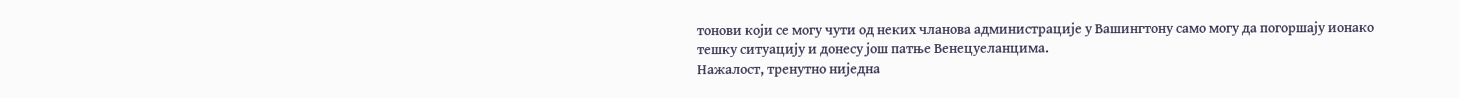тонови који се могу чути од неких чланова администрације у Вашингтону само могу да погоршају ионако тешку ситуацију и донесу још патње Венецуеланцима.
Нажалост, тренутно ниједна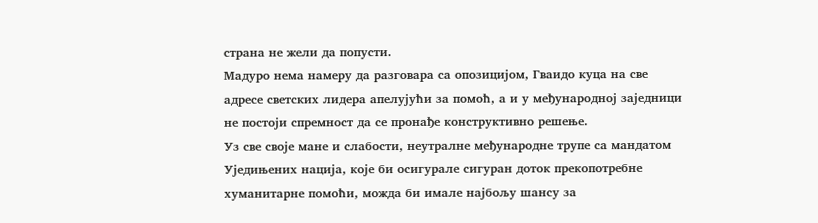страна не жели да попусти.
Мадуро нема намеру да разговара са опозицијом, Гваидо куца на све адресе светских лидера апелујући за помоћ, а и у међународној заједници не постоји спремност да се пронађе конструктивно решење.
Уз све своје мане и слабости, неутралне међународне трупе са мандатом Уједињених нација, које би осигурале сигуран доток прекопотребне хуманитарне помоћи, можда би имале најбољу шансу за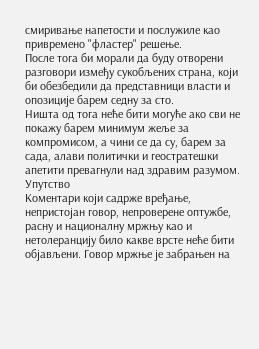смиривање напетости и послужиле као привремено "фластер" решење.
После тога би морали да буду отворени разговори између сукобљених страна, који би обезбедили да представници власти и опозиције барем седну за сто.
Ништа од тога неће бити могуће ако сви не покажу барем минимум жеље за компромисом, а чини се да су, барем за сада, алави политички и геостратешки апетити превагнули над здравим разумом.
Упутство
Коментари који садрже вређање, непристојан говор, непроверене оптужбе, расну и националну мржњу као и нетолеранцију било какве врсте неће бити објављени. Говор мржње је забрањен на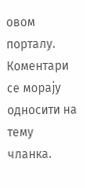овом порталу. Коментари се морају односити на тему чланка.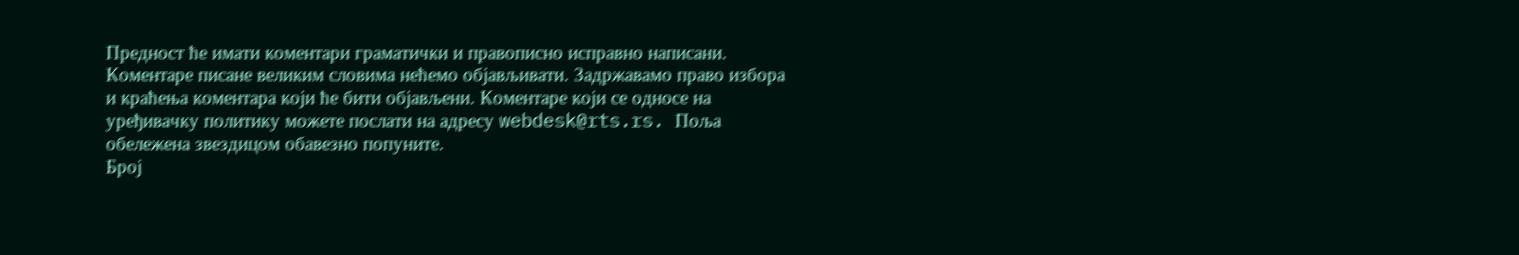Предност ће имати коментари граматички и правописно исправно написани. Коментаре писане великим словима нећемо објављивати. Задржавамо право избора и краћења коментара који ће бити објављени. Коментаре који се односе на уређивачку политику можете послати на адресу webdesk@rts.rs. Поља обележена звездицом обавезно попуните.
Број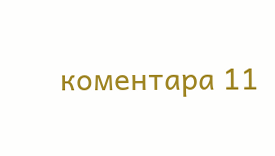коментара 11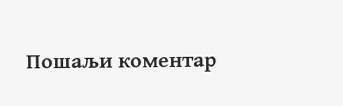Пошаљи коментар